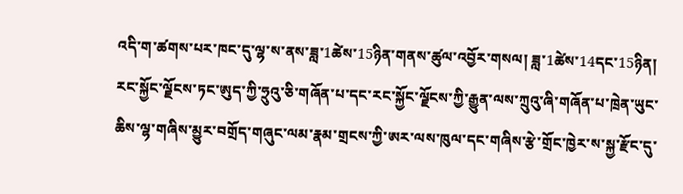འདི་ག་ཚགས་པར་ཁང་དུ་ལྷ་ས་ནས་ཟླ་1ཚེས་15ཉིན་གནས་ཚུལ་འབྱོར་གསལ། ཟླ་1ཚེས་14དང་15ཉིན། རང་སྐྱོང་ལྗོངས་ཏང་ཨུད་ཀྱི་ཧྲུའུ་ཅི་གཞོན་པ་དང་རང་སྐྱོང་ལྗོངས་ཀྱི་རྒྱུན་ལས་ཀྲུའུ་ཞི་གཞོན་པ་ཁྲེན་ཡུང་ཆིས་ལྷ་གཞིས་མྱུར་བགྲོད་གཞུང་ལམ་རྣམ་གྲངས་ཀྱི་ཨར་ལས་ཁུལ་དང་གཞིས་རྩེ་གྲོང་ཁྱེར་ས་སྐྱ་རྫོང་དུ་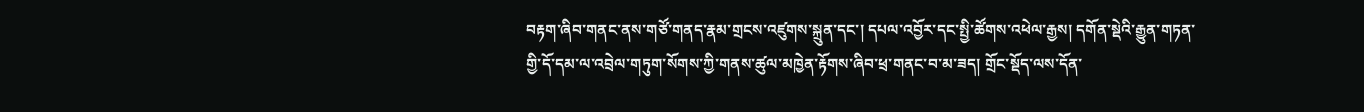བརྟག་ཞིབ་གནང་ནས་གཙོ་གནད་རྣམ་གྲངས་འཛུགས་སྐྲུན་དང་། དཔལ་འབྱོར་དང་སྤྱི་ཚོགས་འཕེལ་རྒྱས། དགོན་སྡེའི་རྒྱུན་གཏན་གྱི་དོ་དམ་ལ་འབྲེལ་གཏུག་སོགས་ཀྱི་གནས་ཚུལ་མཁྱེན་རྟོགས་ཞིབ་ཕྲ་གནང་བ་མ་ཟད། གྲོང་སྡོད་ལས་དོན་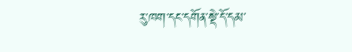རུ་ཁག་དང་དགོན་སྡེ་དོ་དམ་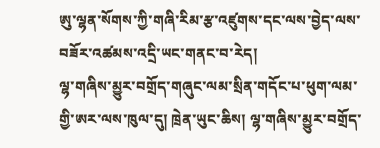ཨུ་ལྷན་སོགས་ཀྱི་གཞི་རིམ་རྩ་འཛུགས་དང་ལས་བྱེད་ལས་བཟོར་འཚམས་འདྲི་ཡང་གནང་བ་རེད།
ལྷ་གཞིས་མྱུར་བགྲོད་གཞུང་ལམ་སྲིན་གདོང་པ་ཕུག་ལམ་གྱི་ཨར་ལས་ཁུལ་དུ། ཁྲེན་ཡུང་ཆིས། ལྷ་གཞིས་མྱུར་བགྲོད་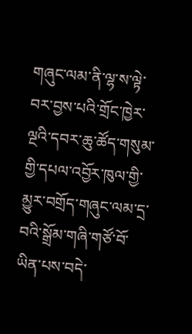གཞུང་ལམ་ནི་ལྷ་ས་ལྟེ་བར་བྱས་པའི་གྲོང་ཁྱེར་ལྔའི་དབར་ཆུ་ཚོད་གསུམ་གྱི་དཔལ་འབྱོར་ཁུལ་གྱི་མྱུར་བགྲོད་གཞུང་ལམ་དྲ་བའི་སྒྲོམ་གཞི་གཙོ་བོ་ཡིན་པས་བདེ་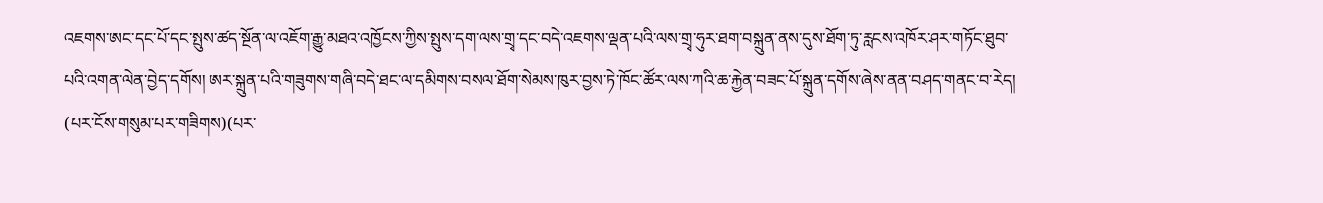འཇགས་ཨང་དང་པོ་དང་སྤུས་ཚད་སྔོན་ལ་འཇོག་རྒྱུ་མཐའ་འཁྱོངས་ཀྱིས་སྤུས་དག་ལས་གྲྭ་དང་བདེ་འཇགས་ལྡན་པའི་ལས་གྲྭ་ཧུར་ཐག་བསྐྲུན་ནས་དུས་ཐོག་ཏུ་རླངས་འཁོར་ཤར་གཏོང་ཐུབ་པའི་འགན་ལེན་བྱེད་དགོས། ཨར་སྐྲུན་པའི་གཟུགས་གཞི་བདེ་ཐང་ལ་དམིགས་བསལ་ཐོག་སེམས་ཁུར་བྱས་ཏེ་ཁོང་ཚོར་ལས་ཀའི་ཆ་རྐྱེན་བཟང་པོ་སྐྲུན་དགོས་ཞེས་ནན་བཤད་གནང་བ་རེད།
(པར་ངོས་གསུམ་པར་གཟིགས)(པར་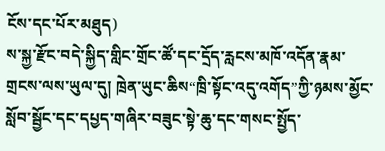ངོས་དང་པོར་མཐུད)
ས་སྐྱ་རྫོང་བདེ་སྐྱིད་གླིང་གྲོང་ཚོ་དང་དྲོད་རླངས་མཁོ་འདོན་རྣམ་གྲངས་ལས་ཡུལ་དུ། ཁྲེན་ཡུང་ཆིས“ཁྲི་སྟོང་འདུ་འགོད”ཀྱི་ཉམས་མྱོང་སློབ་སྦྱོང་དང་དཔྱད་གཞིར་བཟུང་སྟེ་ཆུ་དང་གསང་སྤྱོད་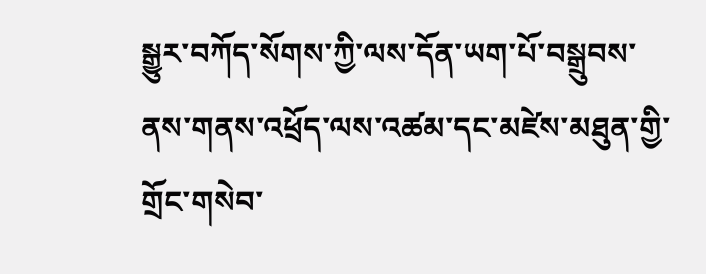སྒྱུར་བཀོད་སོགས་ཀྱི་ལས་དོན་ཡག་པོ་བསྒྲུབས་ནས་གནས་འཕྲོད་ལས་འཚམ་དང་མཛེས་མཐུན་གྱི་གྲོང་གསེབ་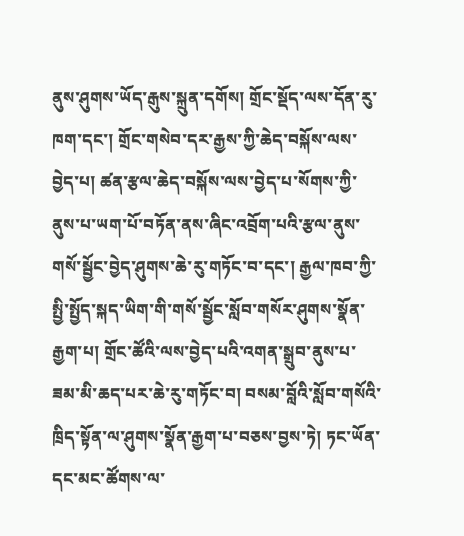ནུས་ཤུགས་ཡོད་རྒུས་སྐྲུན་དགོས། གྲོང་སྡོད་ལས་དོན་རུ་ཁག་དང་། གྲོང་གསེབ་དར་རྒྱས་ཀྱི་ཆེད་བསྐོས་ལས་བྱེད་པ། ཚན་རྩལ་ཆེད་བསྐོས་ལས་བྱེད་པ་སོགས་ཀྱི་ནུས་པ་ཡག་པོ་བཏོན་ནས་ཞིང་འབྲོག་པའི་རྩལ་ནུས་གསོ་སྦྱོང་བྱེད་ཤུགས་ཆེ་རུ་གཏོང་བ་དང་། རྒྱལ་ཁབ་ཀྱི་སྤྱི་སྤྱོད་སྐད་ཡིག་གི་གསོ་སྦྱོང་སློབ་གསོར་ཤུགས་སྣོན་རྒྱག་པ། གྲོང་ཚོའི་ལས་བྱེད་པའི་འགན་སྒྲུབ་ནུས་པ་ཟམ་མི་ཆད་པར་ཆེ་རུ་གཏོང་བ། བསམ་བློའི་སློབ་གསོའི་ཁྲིད་སྟོན་ལ་ཤུགས་སྣོན་རྒྱག་པ་བཅས་བྱས་ཏེ། ཏང་ཡོན་དང་མང་ཚོགས་ལ་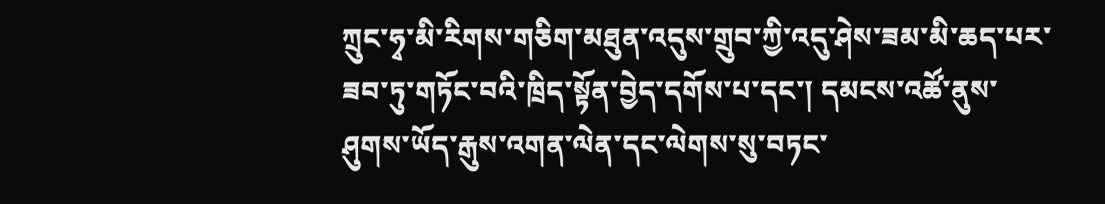ཀྲུང་ཧྭ་མི་རིགས་གཅིག་མཐུན་འདུས་གྲུབ་ཀྱི་འདུ་ཤེས་ཟམ་མི་ཆད་པར་ཟབ་ཏུ་གཏོང་བའི་ཁྲིད་སྟོན་བྱེད་དགོས་པ་དང་། དམངས་འཚོ་ནུས་ཤུགས་ཡོད་རྒུས་འགན་ལེན་དང་ལེགས་སུ་བཏང་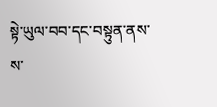སྟེ་ཡུལ་བབ་དང་བསྟུན་ནས་ས་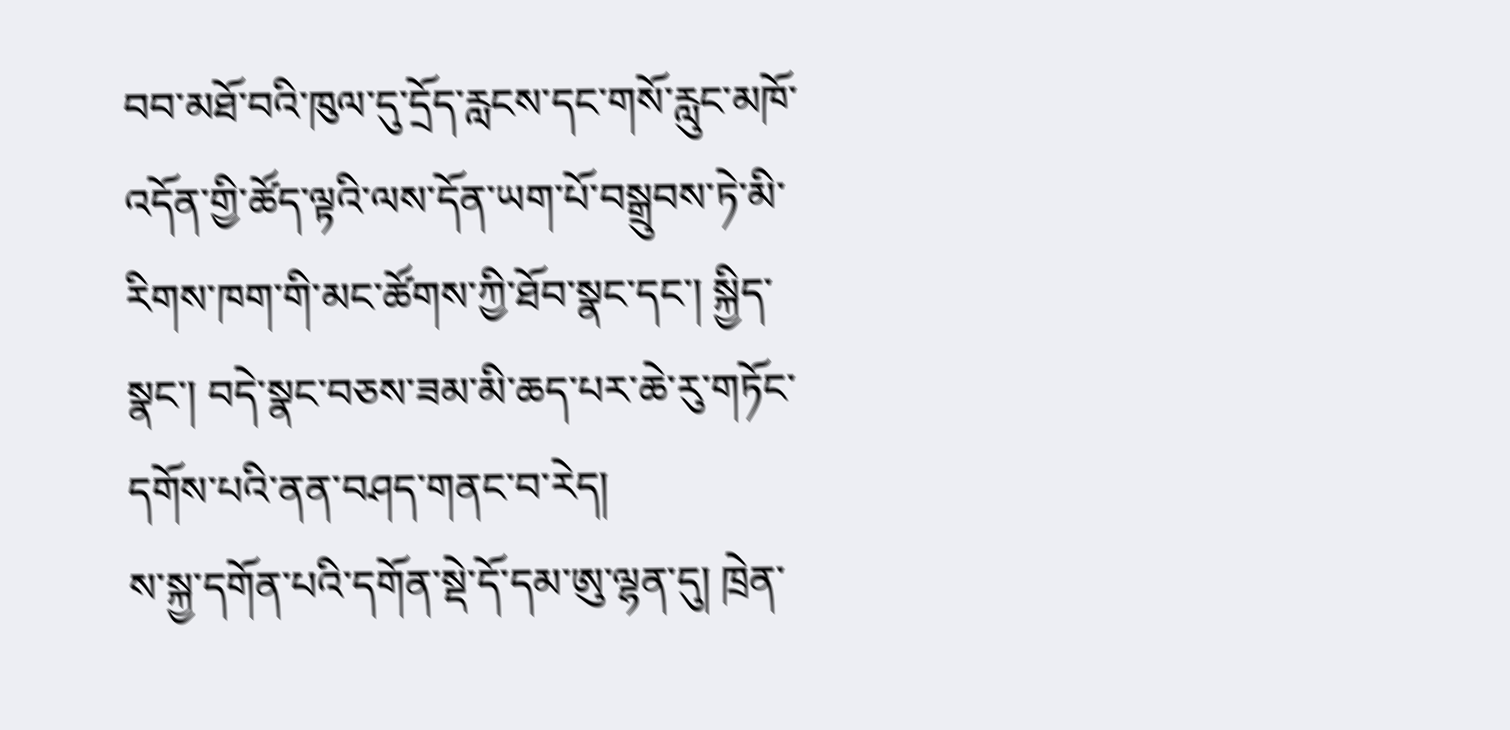བབ་མཐོ་བའི་ཁུལ་དུ་དྲོད་རླངས་དང་གསོ་རླུང་མཁོ་འདོན་གྱི་ཚོད་ལྟའི་ལས་དོན་ཡག་པོ་བསྒྲུབས་ཏེ་མི་རིགས་ཁག་གི་མང་ཚོགས་ཀྱི་ཐོབ་སྣང་དང་། སྐྱིད་སྣང་། བདེ་སྣང་བཅས་ཟམ་མི་ཆད་པར་ཆེ་རུ་གཏོང་དགོས་པའི་ནན་བཤད་གནང་བ་རེད།
ས་སྐྱ་དགོན་པའི་དགོན་སྡེ་དོ་དམ་ཨུ་ལྷན་དུ། ཁྲེན་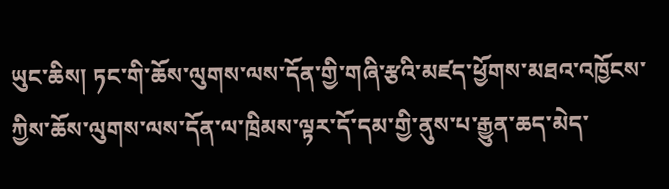ཡུང་ཆིས། ཏང་གི་ཆོས་ལུགས་ལས་དོན་གྱི་གཞི་རྩའི་མཛད་ཕྱོགས་མཐའ་འཁྱོངས་ཀྱིས་ཆོས་ལུགས་ལས་དོན་ལ་ཁྲིམས་ལྟར་དོ་དམ་གྱི་ནུས་པ་རྒྱུན་ཆད་མེད་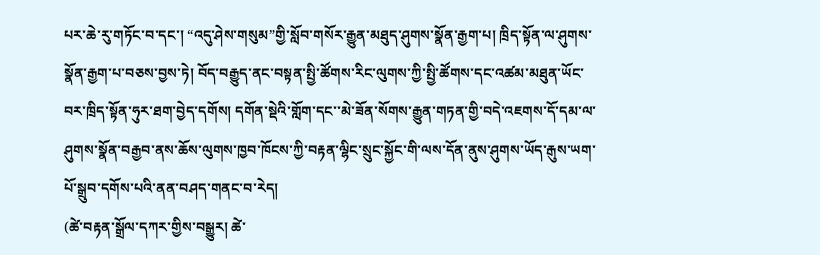པར་ཆེ་རུ་གཏོང་བ་དང་། “འདུ་ཤེས་གསུམ”གྱི་སློབ་གསོར་རྒྱུན་མཐུད་ཤུགས་སྣོན་རྒྱག་པ། ཁྲིད་སྟོན་ལ་ཤུགས་སྣོན་རྒྱག་པ་བཅས་བྱས་ཏེ། བོད་བརྒྱུད་ནང་བསྟན་སྤྱི་ཚོགས་རིང་ལུགས་ཀྱི་སྤྱི་ཚོགས་དང་འཚམ་མཐུན་ཡོང་བར་ཁྲིད་སྟོན་ཧུར་ཐག་བྱེད་དགོས། དགོན་སྡེའི་གློག་དང་་མེ་ཟོན་སོགས་རྒྱུན་གཏན་གྱི་བདེ་འཇགས་དོ་དམ་ལ་ཤུགས་སྣོན་བརྒྱབ་ནས་ཆོས་ལུགས་ཁྱབ་ཁོངས་ཀྱི་བརྟན་ལྷིང་སྲུང་སྐྱོང་གི་ལས་དོན་ནུས་ཤུགས་ཡོད་རྒུས་ཡག་པོ་སྒྲུབ་དགོས་པའི་ནན་བཤད་གནང་བ་རེད།
(ཚེ་བརྟན་སྒྲོལ་དཀར་གྱིས་བསྒྱུར། ཚེ་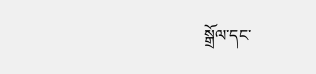སྒྲོལ་དང་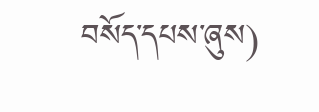བསོད་དཔས་ཞུས)